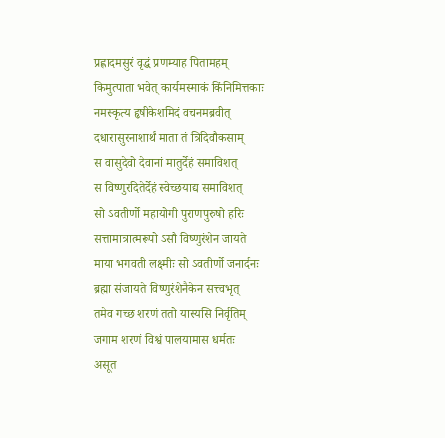प्रह्लादमसुरं वृद्धं प्रणम्याह पितामहम्
किमुत्पाता भवेत् कार्यमस्माकं किंनिमित्तकाः
नमस्कृत्य हृषीकेशमिदं वचनमब्रवीत्
दधारासुरनाशार्थं माता तं त्रिदिवौकसाम्
स वासुदेवो देवानां मातुर्देहं समाविशत्
स विष्णुरदितेर्देहं स्वेच्छयाद्य समाविशत्
सो ऽवतीर्णो महायोगी पुराणपुरुषो हरिः
सत्तामात्रात्मरूपो ऽसौ विष्णुरंशेन जायते
माया भगवती लक्ष्मीः सो ऽवतीर्णो जनार्दनः
ब्रह्मा संजायते विष्णुरंशेनैकेन सत्त्वभृत्
तमेव गच्छ शरणं ततो यास्यसि निर्वृतिम्
जगाम शरणं विश्वं पालयामास धर्मतः
असूत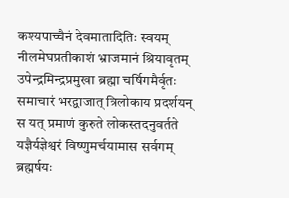कश्यपाच्चैनं देवमातादितिः स्वयम्
नीलमेघप्रतीकाशं भ्राजमानं श्रियावृतम्
उपेन्द्रमिन्द्रप्रमुखा ब्रह्मा चर्षिगमैर्वृतः
समाचारं भरद्वाजात् त्रिलोकाय प्रदर्शयन्
स यत् प्रमाणं कुरुते लोकस्तदनुवर्तते
यज्ञैर्यज्ञेश्वरं विष्णुमर्चयामास सर्वगम्
ब्रह्मर्षयः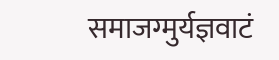समाजग्मुर्यज्ञवाटं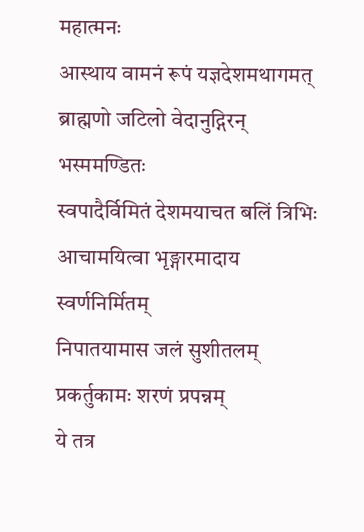महात्मनः
आस्थाय वामनं रूपं यज्ञदेशमथागमत्
ब्राह्मणो जटिलो वेदानुद्गिरन् भस्ममण्डितः
स्वपादैर्विमितं देशमयाचत बलिं त्रिभिः
आचामयित्वा भृङ्गारमादाय स्वर्णनिर्मितम्
निपातयामास जलं सुशीतलम्
प्रकर्तुकामः शरणं प्रपन्नम्
ये तत्र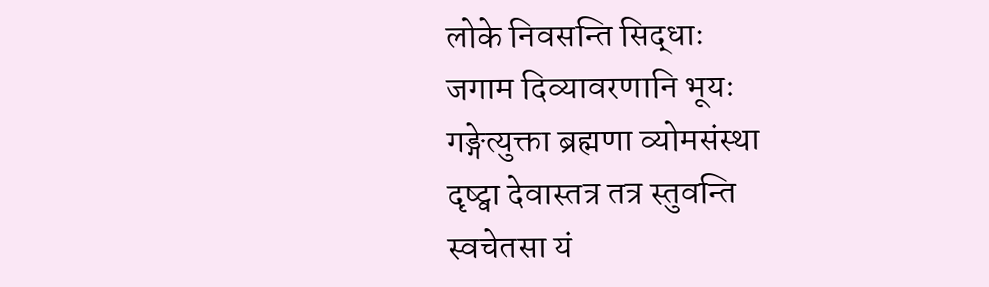लोके निवसन्ति सिद्धाः
जगाम दिव्यावरणानि भूयः
गङ्गेत्युक्ता ब्रह्मणा व्योमसंस्था
दृष्ट्वा देवास्तत्र तत्र स्तुवन्ति
स्वचेतसा यं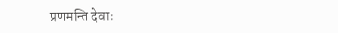प्रणमन्ति देवाः